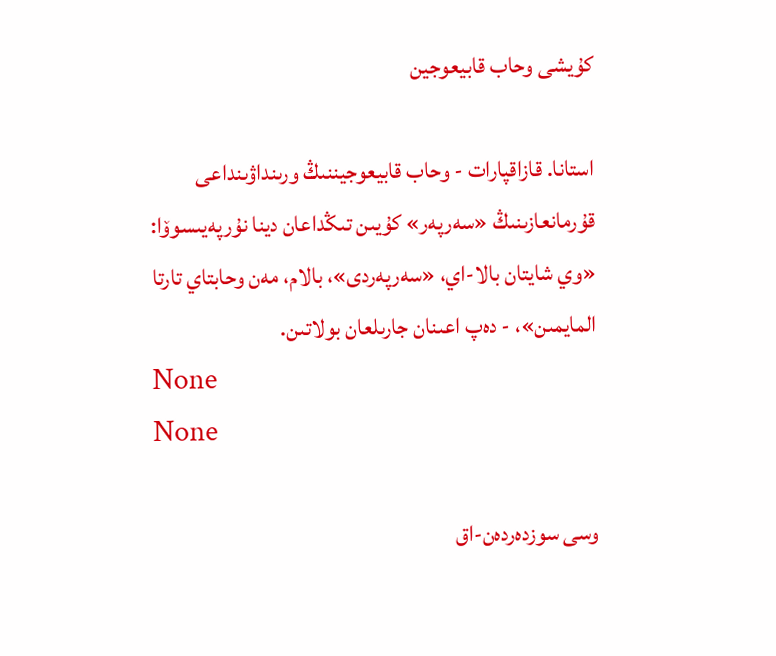كۇيشى وحاب قابيعوجين

استانا. قازاقپارات - وحاب قابيعوجيننىڭ ورىنداۋىنداعى قۇرمانعازىنىڭ «سەرپەر» كۇيىن تىڭداعان دينا نۇرپەيىسوۆا: «وي شايتان بالا-اي، «سەرپەردى»، بالام، مەن وحابتاي تارتا المايمىن»، - دەپ اعىنان جارىلعان بولاتىن.
None
None

وسى سوزدەردەن-اق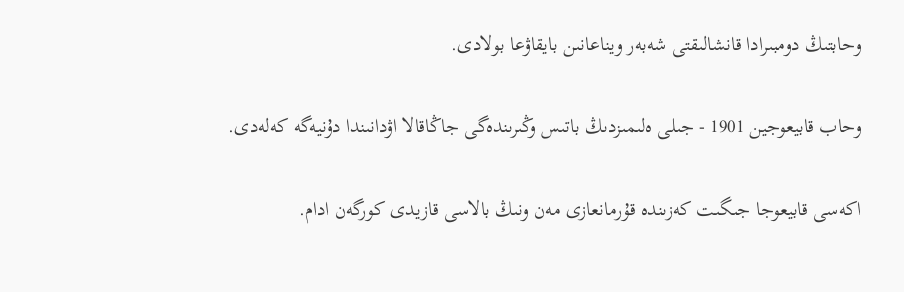وحابتىڭ دومبىرادا قانشالىقتى شەبەر ويناعانىن بايقاۋعا بولادى.

وحاب قابيعوجين 1901 - جىلى ەلىمىزدىڭ باتىس وڭىرىندەگى جاڭاقالا اۋدانىندا دۇنيەگە كەلەدى.

اكەسى قابيعوجا جىگىت كەزىندە قۇرمانعازى مەن ونىڭ بالاسى قازيدى كورگەن ادام.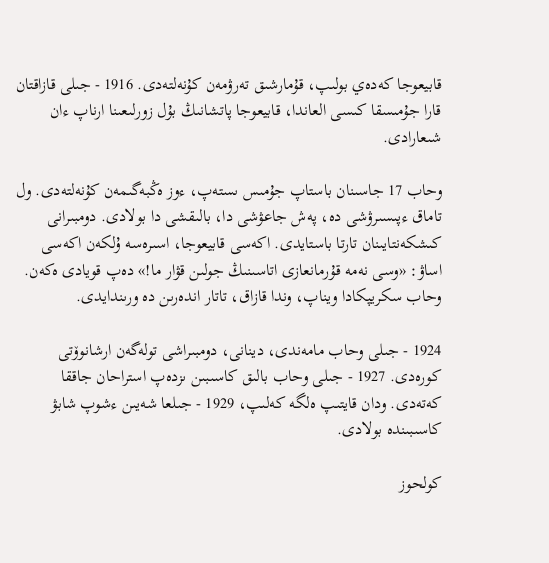قابيعوجا كەدەي بولىپ، قۇمارشىق تەرۋمەن كۇنەلتەدى. 1916 - جىلى قازاقتان قارا جۇمىسقا كىسى العاندا، قابيعوجا پاتشانىڭ بۇل زورلىعىنا ارناپ ءان شىعارادى.

وحاب 17 جاسىنان باستاپ جۇمىس ىستەپ، ءوز ەڭبەگىمەن كۇنەلتەدى. ول تاماق ءپىسىرۋشى دە، پەش جاعۋشى دا، بالىقشى دا بولادى. دومبىرانى كىشكەنتايىنان تارتا باستايدى. اكەسى قابيعوجا، اسىرەسە ۇلكەن اكەسى اساۋ: «وسى نەمە قۇرمانعازى اتاسىنىڭ جولىن قۋار ما!» دەپ قويادى ەكەن. وحاب سكريپكادا ويناپ، وندا قازاق، تاتار اندەرىن دە ورىندايدى.

1924 - جىلى وحاب مامەندى، دينانى، دومبىراشى تولەگەن ارشانوۆتى كورەدى. 1927 - جىلى وحاب بالىق كاسىبىن ىزدەپ استراحان جاققا كەتەدى. ودان قايتىپ ەلگە كەلىپ، 1929 - جىلعا شەيىن ءشوپ شابۋ كاسىبىندە بولادى.

كولحوز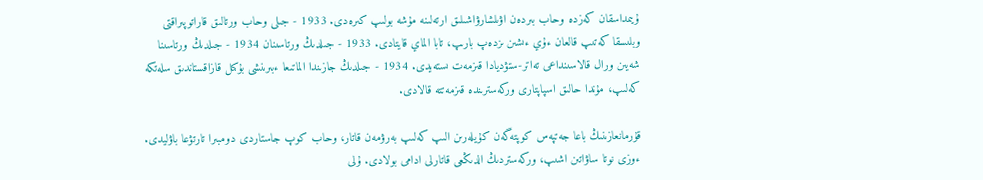ۇيىمداسقان كەزدە وحاب بىردەن اۋىلشارۋاشىلىق ارتەلىنە مۇشە بولىپ كىرەدى. 1933 - جىلى وحاب ورتالىق قاراتوپىراقتى وبلىسقا كەتىپ قالعان ءۇي ءىشىن ىزدەپ بارىپ، تابا الماي قايتادى. 1933 - جىلدىڭ ورتاسىنان 1934 - جىلدىڭ ورتاسىنا شەيىن ورال قالاسىنداعى تەاتر-ستۋديادا قىزمەت ىستەيدى. 1934 - جىلدىڭ جازىندا الماتىعا ءبىرىنشى بۇكىل قازاقستاندىق سلەتكە كەلىپ، مۇندا حالىق اسپاپتارى وركەسترىندە قىزمەتتە قالادى.

قۇرمانعازىنىڭ باعا جەتپەس كوپتەگەن كۇيلەرىن الىپ كەلىپ بەرۋمەن قاتار، وحاب كوپ جاستاردى دومبىرا تارتۋعا باۋليدى. ءوزى نوتا ساۋاتىن اشىپ، وركەستردىڭ الدىڭعى قاتارلى ادامى بولادى. ۇلى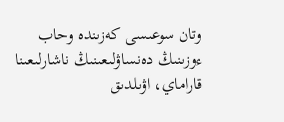وتان سوعىسى كەزىندە وحاب ءوزىنىڭ دەنساۋلىعىنىڭ ناشارلىعىنا قاراماي، اۋىلدىق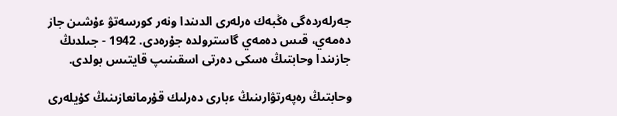جەرلەردەگى ەڭبەك ەرلەرى الدىندا ونەر كورسەتۋ ءۇشىن جاز دەمەي، قىس دەمەي گاسترولدە جۇرەدى. 1942 - جىلدىڭ جازىندا وحابتىڭ ەسكى دەرتى اسقىنىپ قايتىس بولدى.

وحابتىڭ رەپەرتۋارىنىڭ ءبارى دەرلىك قۇرمانعازىنىڭ كۇيلەرى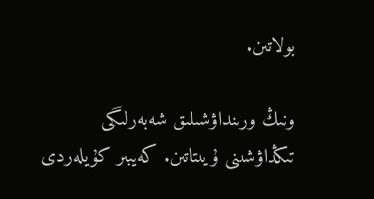بولاتىن.

ونىڭ ورىنداۋشىلىق شەبەرلىگى تىڭداۋشىنى ۇيىتاتىن. كەيبىر كۇيلەردى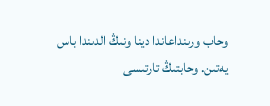وحاب ورىنداعاندا دينا ونىڭ الدىندا باس يەتىن. وحابتىڭ تارتىسى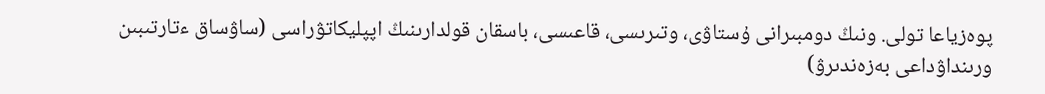پوەزياعا تولى. ونىڭ دومبىرانى ۇستاۋى، وتىرىسى، قاعىسى، باسقان قولدارىنىڭ اپپليكاتۋراسى (ساۋساق ءتارتىبىن ورىنداۋداعى بەزەندىرۋ)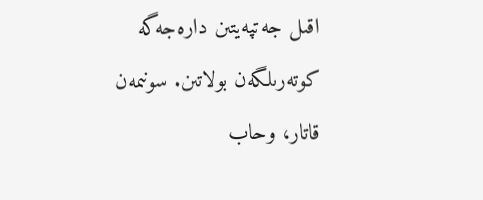اقىل جەتپەيتىن دارەجەگە كوتەرىلگەن بولاتىن. سونىمەن قاتار، وحاب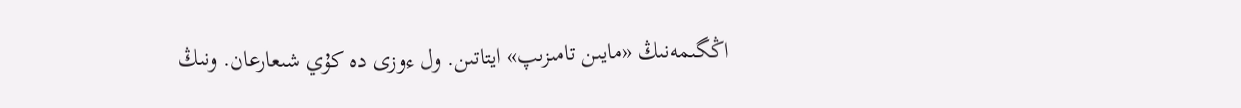اڭگىمەنىڭ «مايىن تامىزىپ» ايتاتىن. ول ءوزى دە كۇي شىعارعان. ونىڭ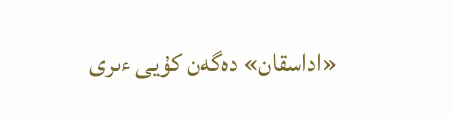«اداسقان» دەگەن كۇيى ءىرى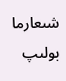شىعارما بولىپ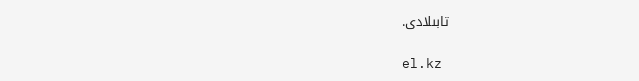تابىلادى.

el.kz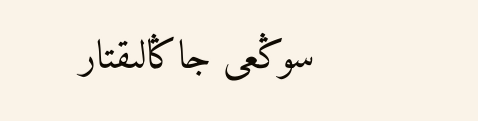سوڭعى جاڭالىقتار